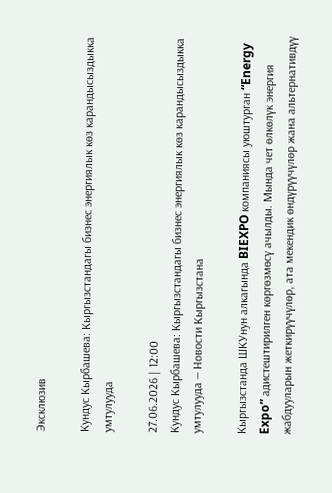Эксклюзив

Кундус Кырбашева: Кыргызстандагы бизнес энергиялык көз карандысыздыкка умтулууда

27.06.2026 | 12:00
Кундус Кырбашева: Кыргызстандагы бизнес энергиялык көз карандысыздыкка умтулууда — Новости Кыргызстана

Кыргызстанда ШКУнун алкагында BIEXPO компаниясы уюштурган “Energy Expo” адистештирилген көргөзмөсү ачылды. Мында чет өлкөлүк энергия жабдууларын жеткирүүчүлөр, ата мекендик өндүрүүчүлөр жана альтернативдүү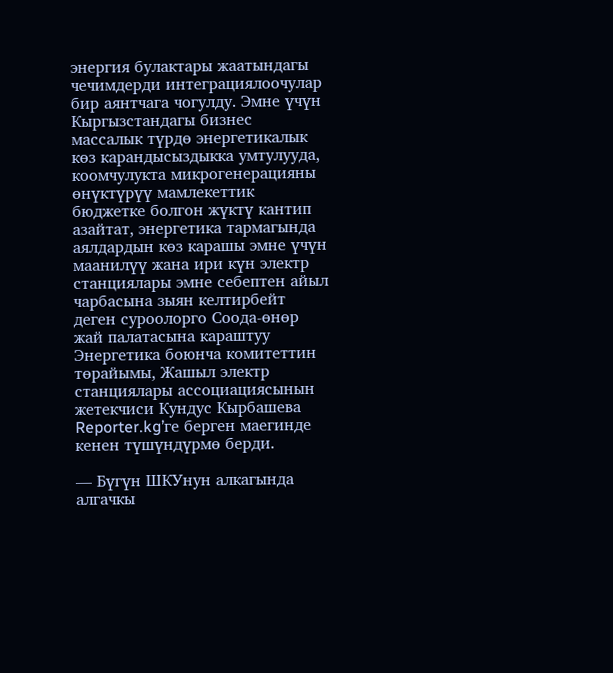энергия булактары жаатындагы чечимдерди интеграциялоочулар бир аянтчага чогулду. Эмне үчүн Кыргызстандагы бизнес массалык түрдө энергетикалык көз карандысыздыкка умтулууда, коомчулукта микрогенерацияны өнүктүрүү мамлекеттик бюджетке болгон жүктү кантип азайтат, энергетика тармагында аялдардын көз карашы эмне үчүн маанилүү жана ири күн электр станциялары эмне себептен айыл чарбасына зыян келтирбейт деген суроолорго Соода-өнөр жай палатасына караштуу Энергетика боюнча комитеттин төрайымы, Жашыл электр станциялары ассоциациясынын жетекчиси Кундус Кырбашева Reporter.kg’ге берген маегинде кенен түшүндүрмө берди.

— Бүгүн ШКУнун алкагында алгачкы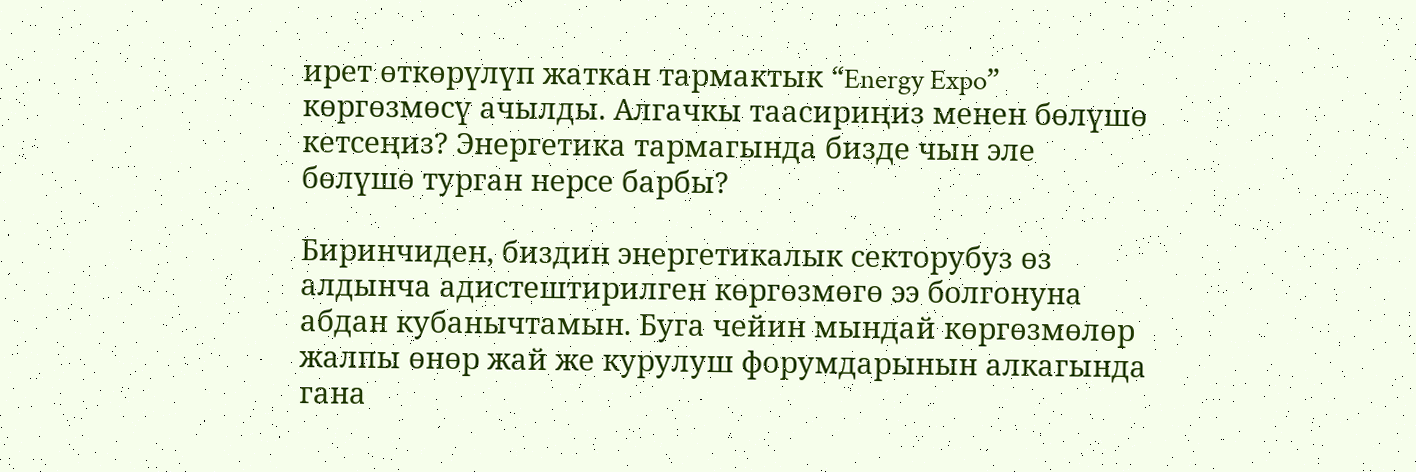ирет өткөрүлүп жаткан тармактык “Energy Expo” көргөзмөсү ачылды. Алгачкы таасириңиз менен бөлүшө кетсеңиз? Энергетика тармагында бизде чын эле бөлүшө турган нерсе барбы?

Биринчиден, биздин энергетикалык секторубуз өз алдынча адистештирилген көргөзмөгө ээ болгонуна абдан кубанычтамын. Буга чейин мындай көргөзмөлөр жалпы өнөр жай же курулуш форумдарынын алкагында гана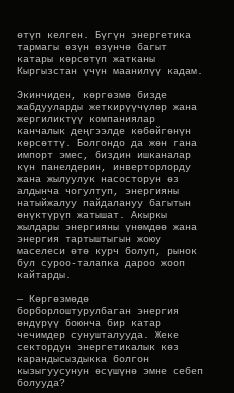өтүп келген. Бүгүн энергетика тармагы өзүн өзүнчө багыт катары көрсөтүп жатканы Кыргызстан үчүн маанилүү кадам.

Экинчиден, көргөзмө бизде жабдууларды жеткирүүчүлөр жана жергиликтүү компаниялар канчалык деңгээлде көбөйгөнүн көрсөттү. Болгондо да жөн гана импорт эмес, биздин ишканалар күн панелдерин, инверторлорду жана жылуулук насосторун өз алдынча чогултуп, энергияны натыйжалуу пайдалануу багытын өнүктүрүп жатышат. Акыркы жылдары энергияны үнөмдөө жана энергия тартыштыгын жоюу маселеси өтө курч болуп, рынок бул суроо-талапка дароо жооп кайтарды.

— Көргөзмөдө борборлоштурулбаган энергия өндүрүү боюнча бир катар чечимдер сунушталууда. Жеке сектордун энергетикалык көз карандысыздыкка болгон кызыгуусунун өсүшүнө эмне себеп болууда?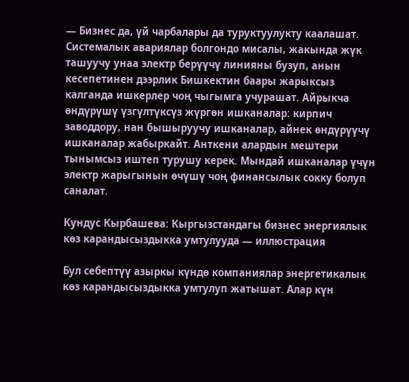— Бизнес да, үй чарбалары да туруктуулукту каалашат. Системалык авариялар болгондо мисалы, жакында жүк ташуучу унаа электр берүүчү линияны бузуп, анын кесепетинен дээрлик Бишкектин баары жарыксыз калганда ишкерлер чоң чыгымга учурашат. Айрыкча өндүрүшү үзгүлтүксүз жүргөн ишканалар: кирпич заводдору, нан бышыруучу ишканалар, айнек өндүрүүчү ишканалар жабыркайт. Анткени алардын мештери тынымсыз иштеп турушу керек. Мындай ишканалар үчүн электр жарыгынын өчүшү чоң финансылык сокку болуп саналат.

Кундус Кырбашева: Кыргызстандагы бизнес энергиялык көз карандысыздыкка умтулууда — иллюстрация

Бул себептүү азыркы күндө компаниялар энергетикалык көз карандысыздыкка умтулуп жатышат. Алар күн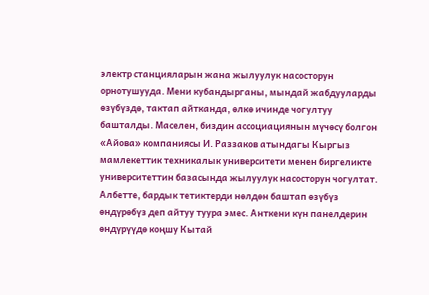электр станцияларын жана жылуулук насосторун орнотушууда. Мени кубандырганы, мындай жабдууларды өзүбүздө, тактап айтканда, өлкө ичинде чогултуу башталды. Маселен, биздин ассоциациянын мүчөсү болгон «Айова» компаниясы И. Раззаков атындагы Кыргыз мамлекеттик техникалык университети менен биргеликте университеттин базасында жылуулук насосторун чогултат. Албетте, бардык тетиктерди нөлдөн баштап өзүбүз өндүрөбүз деп айтуу туура эмес. Анткени күн панелдерин өндүрүүдө коңшу Кытай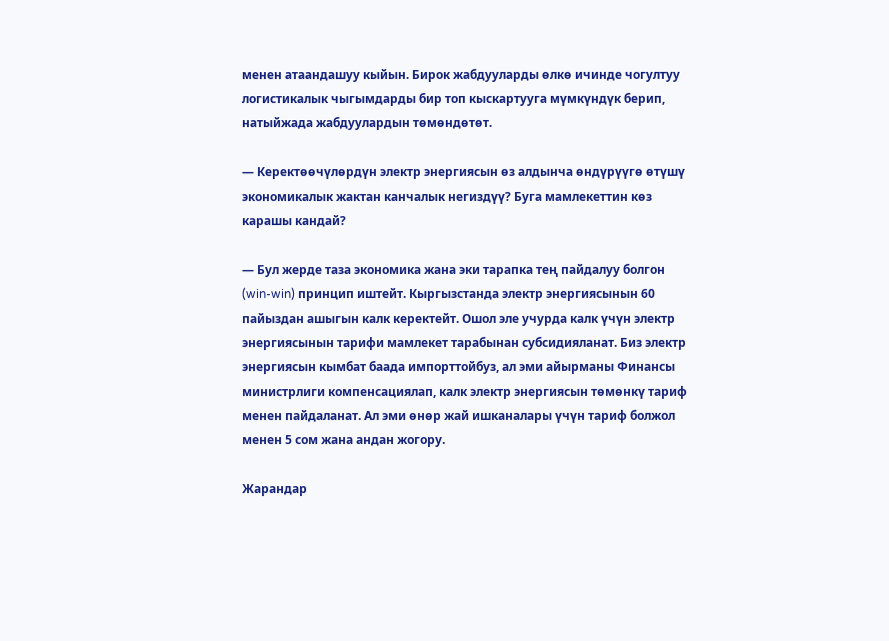менен атаандашуу кыйын. Бирок жабдууларды өлкө ичинде чогултуу логистикалык чыгымдарды бир топ кыскартууга мүмкүндүк берип, натыйжада жабдуулардын төмөндөтөт.

— Керектөөчүлөрдүн электр энергиясын өз алдынча өндүрүүгө өтүшү экономикалык жактан канчалык негиздүү? Буга мамлекеттин көз карашы кандай?

— Бул жерде таза экономика жана эки тарапка тең пайдалуу болгон (win-win) принцип иштейт. Кыргызстанда электр энергиясынын 60 пайыздан ашыгын калк керектейт. Ошол эле учурда калк үчүн электр энергиясынын тарифи мамлекет тарабынан субсидияланат. Биз электр энергиясын кымбат баада импорттойбуз, ал эми айырманы Финансы министрлиги компенсациялап, калк электр энергиясын төмөнкү тариф менен пайдаланат. Ал эми өнөр жай ишканалары үчүн тариф болжол менен 5 сом жана андан жогору.

Жарандар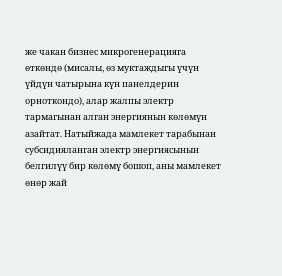же чакан бизнес микрогенерацияга өткөндө (мисалы, өз муктаждыгы үчүн үйдүн чатырына күн панелдерин орноткондо), алар жалпы электр тармагынан алган энергиянын көлөмүн азайтат. Натыйжада мамлекет тарабынан субсидияланган электр энергиясынын белгилүү бир көлөмү бошоп, аны мамлекет өнөр жай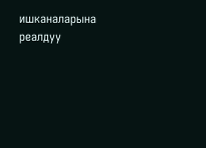ишканаларына реалдуу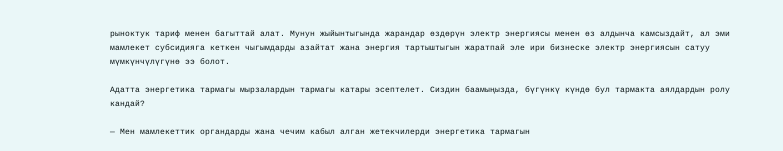рыноктук тариф менен багыттай алат. Мунун жыйынтыгында жарандар өздөрүн электр энергиясы менен өз алдынча камсыздайт, ал эми мамлекет субсидияга кеткен чыгымдарды азайтат жана энергия тартыштыгын жаратпай эле ири бизнеске электр энергиясын сатуу мүмкүнчүлүгүнө ээ болот.

Адатта энергетика тармагы мырзалардын тармагы катары эсептелет. Сиздин баамыңызда, бүгүнкү күндө бул тармакта аялдардын ролу кандай?

— Мен мамлекеттик органдарды жана чечим кабыл алган жетекчилерди энергетика тармагын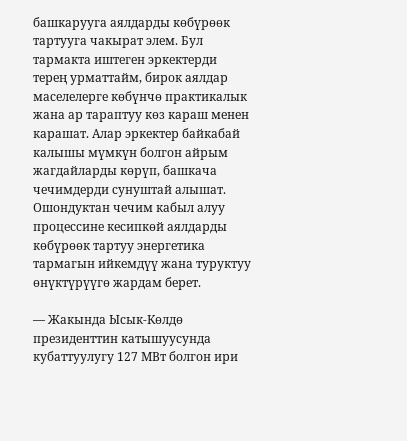башкарууга аялдарды көбүрөөк тартууга чакырат элем. Бул тармакта иштеген эркектерди терең урматтайм, бирок аялдар маселелерге көбүнчө практикалык жана ар тараптуу көз караш менен карашат. Алар эркектер байкабай калышы мүмкүн болгон айрым жагдайларды көрүп, башкача чечимдерди сунуштай алышат. Ошондуктан чечим кабыл алуу процессине кесипкөй аялдарды көбүрөөк тартуу энергетика тармагын ийкемдүү жана туруктуу өнүктүрүүгө жардам берет.

— Жакында Ысык-Көлдө президенттин катышуусунда кубаттуулугу 127 МВт болгон ири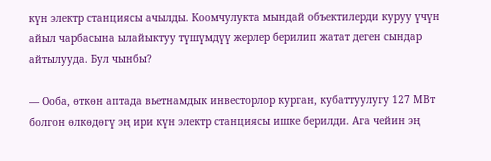күн электр станциясы ачылды. Коомчулукта мындай объектилерди куруу үчүн айыл чарбасына ылайыктуу түшүмдүү жерлер берилип жатат деген сындар айтылууда. Бул чынбы?

— Ооба, өткөн аптада вьетнамдык инвесторлор курган, кубаттуулугу 127 МВт болгон өлкөдөгү эң ири күн электр станциясы ишке берилди. Ага чейин эң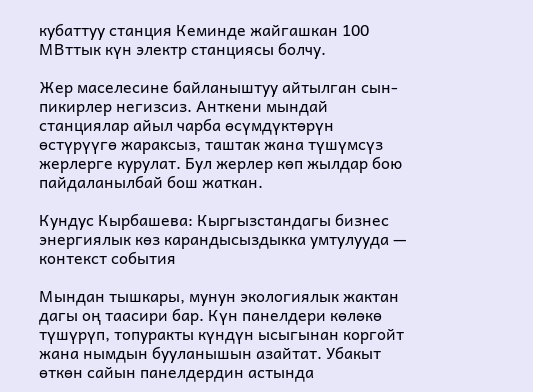кубаттуу станция Кеминде жайгашкан 100 МВттык күн электр станциясы болчу.

Жер маселесине байланыштуу айтылган сын-пикирлер негизсиз. Анткени мындай станциялар айыл чарба өсүмдүктөрүн өстүрүүгө жараксыз, таштак жана түшүмсүз жерлерге курулат. Бул жерлер көп жылдар бою пайдаланылбай бош жаткан.

Кундус Кырбашева: Кыргызстандагы бизнес энергиялык көз карандысыздыкка умтулууда — контекст события

Мындан тышкары, мунун экологиялык жактан дагы оң таасири бар. Күн панелдери көлөкө түшүрүп, топуракты күндүн ысыгынан коргойт жана нымдын бууланышын азайтат. Убакыт өткөн сайын панелдердин астында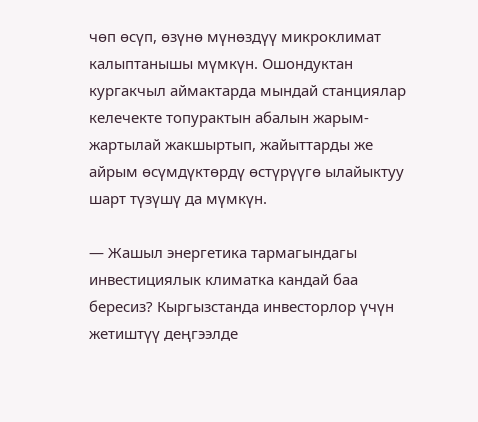чөп өсүп, өзүнө мүнөздүү микроклимат калыптанышы мүмкүн. Ошондуктан кургакчыл аймактарда мындай станциялар келечекте топурактын абалын жарым-жартылай жакшыртып, жайыттарды же айрым өсүмдүктөрдү өстүрүүгө ылайыктуу шарт түзүшү да мүмкүн.

— Жашыл энергетика тармагындагы инвестициялык климатка кандай баа бересиз? Кыргызстанда инвесторлор үчүн жетиштүү деңгээлде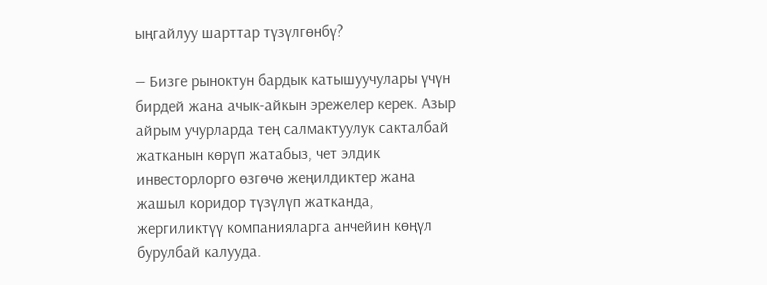ыңгайлуу шарттар түзүлгөнбү?

— Бизге рыноктун бардык катышуучулары үчүн бирдей жана ачык-айкын эрежелер керек. Азыр айрым учурларда тең салмактуулук сакталбай жатканын көрүп жатабыз, чет элдик инвесторлорго өзгөчө жеңилдиктер жана жашыл коридор түзүлүп жатканда, жергиликтүү компанияларга анчейин көңүл бурулбай калууда.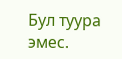Бул туура эмес.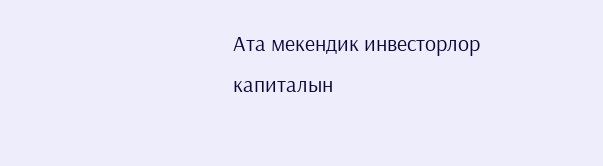Ата мекендик инвесторлор капиталын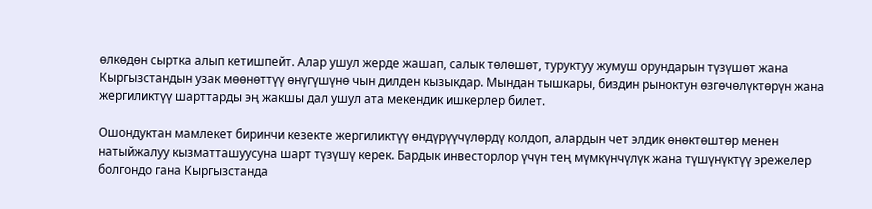өлкөдөн сыртка алып кетишпейт. Алар ушул жерде жашап, салык төлөшөт, туруктуу жумуш орундарын түзүшөт жана Кыргызстандын узак мөөнөттүү өнүгүшүнө чын дилден кызыкдар. Мындан тышкары, биздин рыноктун өзгөчөлүктөрүн жана жергиликтүү шарттарды эң жакшы дал ушул ата мекендик ишкерлер билет.

Ошондуктан мамлекет биринчи кезекте жергиликтүү өндүрүүчүлөрдү колдоп, алардын чет элдик өнөктөштөр менен натыйжалуу кызматташуусуна шарт түзүшү керек. Бардык инвесторлор үчүн тең мүмкүнчүлүк жана түшүнүктүү эрежелер болгондо гана Кыргызстанда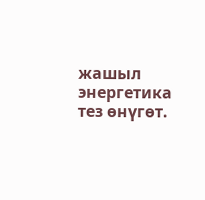жашыл энергетика тез өнүгөт.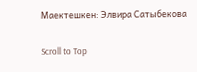Маектешкен: Элвира Сатыбекова

Scroll to Top